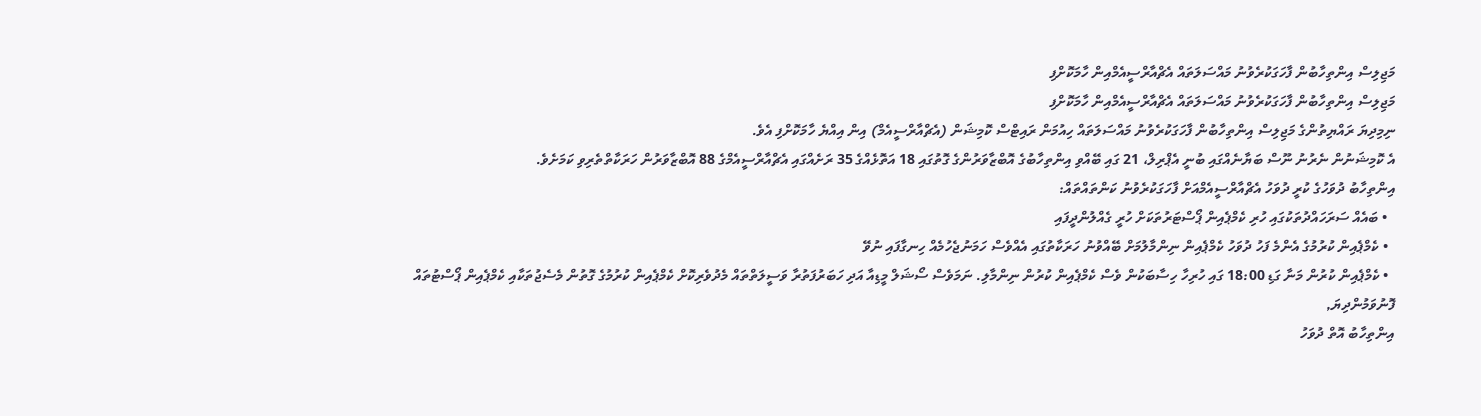މަޖިލިސް އިންތިހާބުން ފާހަގަކުރެވުނު މައްސަލަތައް އެޗްއާރްސީއެމްއިން ހާމަކޮށްފި
މަޖިލިސް އިންތިހާބުން ފާހަގަކުރެވުނު މައްސަލަތައް އެޗްއާރްސީއެމްއިން ހާމަކޮށްފި
ނިމިދިޔަ ރައްޔިތުންގެ މަޖިލިސް އިންތިހާބުން ފާހަގަކުރެވުނު މައްސަލަތައް ހިއުމަން ރައިޓްސް ކޮމިޝަން (އެޗްއާރްސީއެމް) އިން އިއްޔެ ހާމަކޮށްފި އެވެ.
އެ ކޮމިޝަނުން ނެރުނު ނޫސް ބަޔާނެއްގައި ބުނީ އެޕްރިލް، 21 ގައި ބޭއްވި އިންތިހާބުގެ އޮބްޒާވަރުންގެ ގޮތުގައި 18 އަތޮޅެއްގެ 35 ރަށެއްގައި އެޗްއާރްސީއެމްގެ 88 އޮބްޒާވަރުން ހަރަކާތްތެރިވި ކަމަށެވެ.
އިންތިހާބު ދުވަހުގެ ކުރީ ދުވަހު އެޗްއާރްސީއެމްއަށް ފާހަގަކުރެވުނު ކަންތައްތައް:
  • ބައެއް ސަރަހައްދުތަކުގައި ހުރި ކެމްޕެއިން ޕޯސްޓަރުތަކަށް ހުރީ ގެއްލުންދީފައި
  • ކެމްޕެއިން ކުރުމުގެ އެންމެ ފަހު ދުވަހު ކެމްޕެއިން ނިންމާލުމަށް ބޭއްވުނު ހަރަކާތުގައި އެއްވެސް ހަމަނުޖެހުމެއް ހިނގާފައި ނުވޭ
  • ކެމްޕެއިން ކުރުން މަނާ ގަޑި 18:00 ގައި ހުރިހާ ހިސާބަކުން ވެސް ކެމްޕެއިން ކުރުން ނިންމާލި. ނަމަވެސް ސޯޝަލް މީޑިއާ އަދި ހަބަރުފަތުރާ ވަސީލަތްތައް މެދުވެރިކޮށް ކެމްޕެއިން ކުރުމުގެ ގޮތުން މެސެޖުތަކާއި ކެމްޕެއިން ޕޯސްޓުތައް ފޮނުވަމުންދިޔަ,
އިންތިހާބު އޮތް ދުވަހު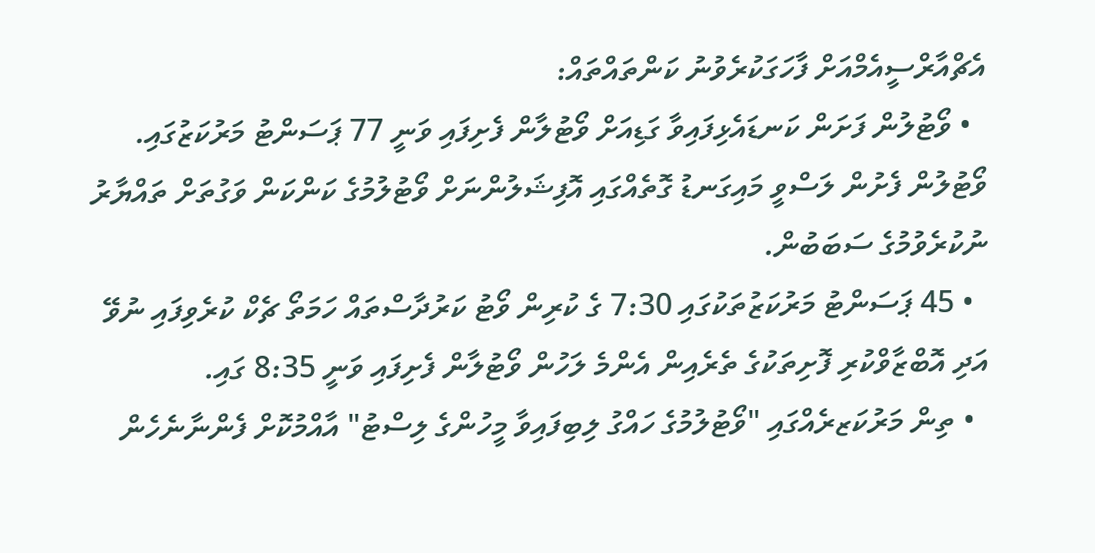އެޗްއާރްސީއެމްއަށް ފާހަގަކުރެވުނު ކަންތައްތައް:
  • ވޯޓުލުން ފަށަން ކަނޑައެޅިފައިވާ ގަޑިއަށް ވޯޓުލާން ފެށިފައި ވަނީ 77 ޕަސަންޓު މަރުކަޒުގައި. ވޯޓުލުން ފެށުން ލަސްވީ މައިގަނޑު ގޮތެއްގައި އޮފިޝަލުންނަށް ވޯޓުލުމުގެ ކަންކަން ވަގުތަށް ތައްޔާރު ނުކުރެވުމުގެ ސަބަބުން.
  • 45 ޕަސަންޓު މަރުކަޒުތަކުގައި 7:30 ގެ ކުރިން ވޯޓު ކަރުދާސްތައް ހަމަތޯ ޗެކް ކުރެވިފައި ނުވޭ އަދި އޮބްޒާވްކުރި ފޮށިތަކުގެ ތެރެއިން އެންމެ ލަހުން ވޯޓުލާން ފެށިފައި ވަނީ 8:35 ގައި.
  • ތިން މަރުކަޒރެއްގައި "ވޯޓުލުމުގެ ހައްގު ލިބިފައިވާ މީހުންގެ ލިސްޓު" އާއްމުކޮށް ފެންނާނެހެން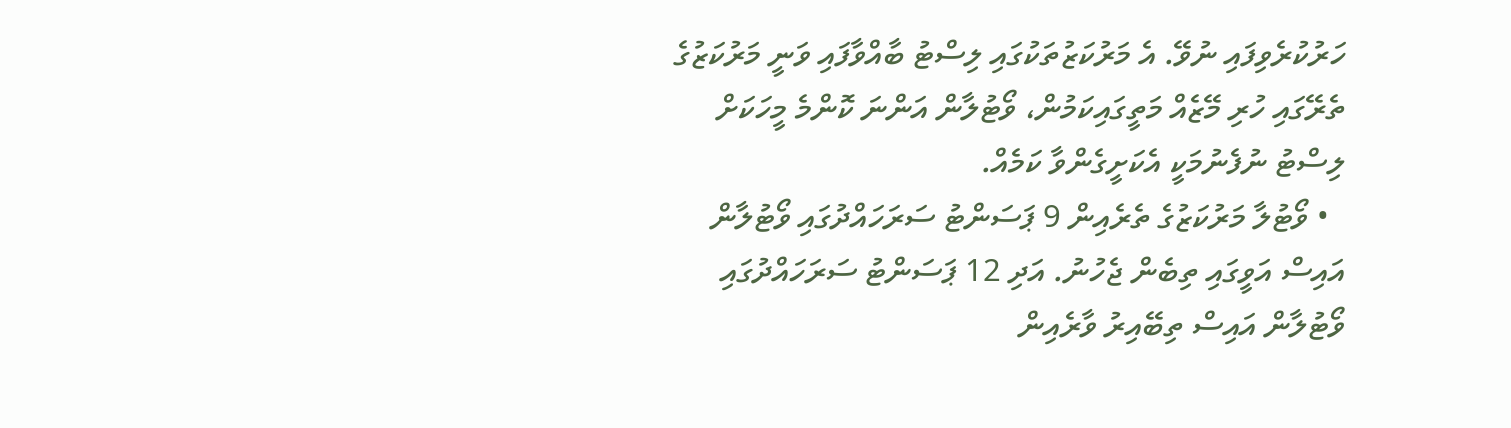ހަރުކުރެވިފައި ނުވޭ. އެ މަރުކަޒުތަކުގައި ލިސްޓު ބާއްވާފައި ވަނީ މަރުކަޒުގެ ތެރޭގައި ހުރި މޭޒެއް މަތީގައިކަމުން، ވޯޓުލާން އަންނަ ކޮންމެ މީހަކަށް ލިސްޓު ނުފެނުމަކީ އެކަށީގެންވާ ކަމެއް.
  • ވޯޓުލާ މަރުކަޒުގެ ތެރެއިން 9 ޕަސަންޓު ސަރަހައްދުގައި ވޯޓުލާން އައިސް އަވީގައި ތިބެން ޖެހުނު. އަދި 12 ޕަސަންޓު ސަރަހައްދުގައި ވޯޓުލާން އައިސް ތިބޭއިރު ވާރެއިން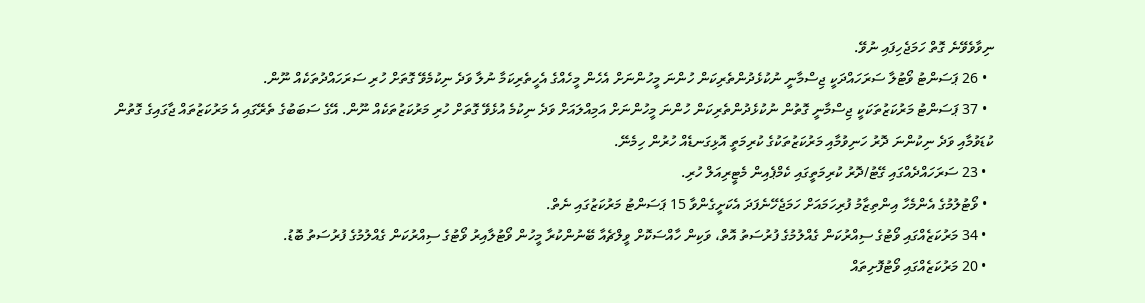ނިވާވެވޭނެ ގޮތް ހަމަޖެހިފައި ނުވޭ.
  • 26 ޕަސަންޓު ވޯޓުލާ ސަރަހައްދަކީ ޖިސްމާނީ ނުކުޅެދުންތެރިކަން ހުންނަ މީހުންނަށް އެހެން މީހެއްގެ އެހީތެރިކަމާ ނުލާ ވަދެ ނިކުމެވޭ ގޮތަށް ހުރި ސަރަހައްދުތަކެއް ނޫން.
  • 37 ޕަސަންޓު މަރުކަޒުތަކަކީ ޖިސްމާނީ ގޮތުން ނުކުޅެދުންތެރިކަން ހުންނަ މީހުންނަށް އަމިއްލައަށް ވަދެ ނިކުމެ އުޅެވޭ ގޮތަށް ހުރި މަރުކަޒުތަކެއް ނޫން. އޭގެ ސަބަބުގެ ތެރޭގައި އެ މަރުކަޒުތައް ޖާގައިގެ ގޮތުން ކުޑަވުމާއި ވަދެ ނިކުންނަ ދޮރު ހަނިވުމާއި މަރުކަޒުތަކުގެ ކުރިމަތީ އޮޅިގަނޑެއް ހުރުން ހިމެނޭ.
  • 23 ސަރަހައްދެއްގައި ގޭޓު/ދޮރު ކުރިމަތީގައި ކެމްޕެއިން މެޓީރިއަލް ހުރި.
  • ވޯޓުލުމުގެ އެންމެހާ އިންތިޒާމު ފުރިހަމައަށް ހަމަޖެހޭނެފަދަ އެކަށީގެންވާ 15 ޕަސަންޓު މަރުކަޒުގައި ނެތް.
  • 34 މަރުކަޒެއްގައި ވޯޓުގެ ސިއްރުކަން ގެއްލުމުގެ ފުރުސަތު އޮތް، ވަކިން ހާއްސަކޮށް ވީލްޗެއާ ބޭނުންކުރާ މީހުން ވޯޓުލާއިރު ވޯޓުގެ ސިއްރުކަން ގެއްލުމުގެ ފުރުސަތު ބޮޑު.
  • 20 މަރުކަޒެއްގައި ވޯޓުފޮށިތައް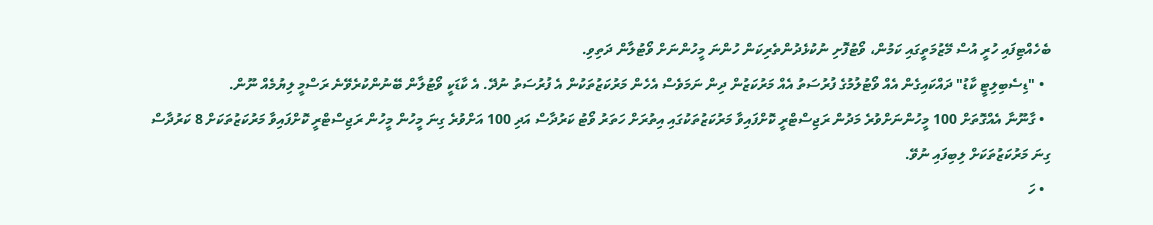ބެހެއްޓިފައި ހުރީ އުސް މޭޒުމަތީގައި ކަމުން، ވޯޓުފޮށި ނުކުޅެދުންތެރިކަން ހުންނަ މީހުންނަށް ވޯޓުލާން ދަތިވި.
  • "ޑިސެބިލިޓީ ކާޑު" ދައްކައިގެން އެއް ވޯޓުލުމުގެ ފުރުސަތު އެއް މަރުކަޒުން ދިން ނަމަވެސް އެހެން މަރުކަޒުތަކުން އެ ފުރުސަތު ނުދޭ. އެ ކާޑަކީ ވޯޓުލާން ބޭނުންކުރެވޭނެ ރަސްމީ ލިޔުމެއް ނޫން.
  • ގާނޫނާ އެއްގޮތަށް 100 މީހުންނަށްވުރެ މަދުން ރަޖިސްޓްރީ ކޮށްފައިވާ މަރުކަޒުތަކުގައި އިތުރަށް ހަތަރު ވޯޓު ކަރުދާސް އަދި 100 އަށްވުރެ ގިނަ މީހުން މީހުން ރަޖިސްޓްރީ ކޮށްފައިވާ މަރުކަޒުތަކަށް 8 ކަރުދާސް ގިނަ މަރުކަޒުތަކަށް ލިބިފައި ނުވޭ.
  • ހަ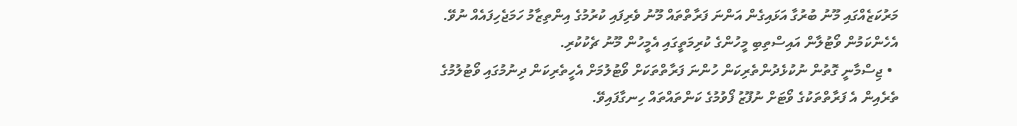މަރުކަޒެއްގައި މޫނު ބުރުގާ އަޅައިގެން އަންނަ ފަރާތްތައް މޫނު ވެރިފައި ކުރުމުގެ އިންތިޒާމު ހަމަޖެހިފައެއް ނުވޭ. އެހެންކަމުން ވޯޓުލާން އައިސްތިބި މީހުންގެ ކުރިމަތީގައި އެމީހުން މޫނު ޗެކުކުރި.
  • ޖިސްމާނީ ގޮތުން ނުކުޅެދުންތެރިކަން ހުންނަ ފަރާތްތަކަށް ވޯޓުލުމަށް އެހީތެރިކަން ދިނުމުގައި ވޯޓުލުމުގެ ތެރެއިން އެ ފަރާތްތަކުގެ ވޯޓަށް ނުފޫޒު ފޯވުމުގެ ކަންތައްތައް ހިނގާފައިވޭ.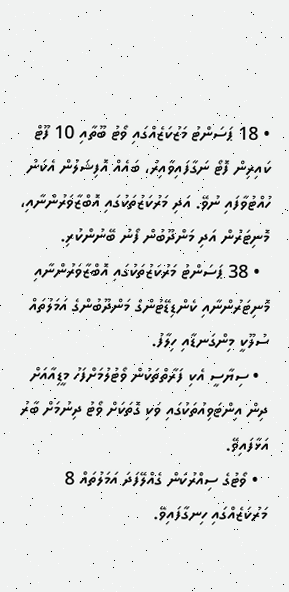• 18 ޕަސަންޓު މަޒުކަޒެއްގައި ވޯޓު ބޫތާއި 10 ފޫޓް ކައިރިން ފޮޓޯ ނަގާފައިވާއިރު، ބައެއް އޮފިޝަލުން އެކަން ހުއްޓުވާފައި ނުވޭ. އަދި މަރުކަޒުތަކުގައި އޮބްޒާވަރުންނާއި، މޮނިޓަރުން އަދި މަންދޫބުން ފޯނު ބޭނުންކުރި.
  • 38 ޕަސަންޓު މަރުކަޒުތަކުގައި އޮބްޒާވަރުންނާއި މޮނިޓަރުންނާއި ކެންޑިޑޭޓުންގެ މަންދޫބުންގެ އަމަލުތައް ސުލޫކީ މިންގަނޑާއި ހިލާފު.
  • ސިޔާސީ އެކި ފަރާތްތަކުން ވޯޓުލުމަށްފަހު މީޑިއާއަށް ދިން އިންޓަވިއުތަކުގައި ވަކި ގޮތަކަށް ވޯޓު ދިނުމަށް ބާރު އަޅާފައިވޭ.
  • ވޯޓުގެ ސިއްރުކަން ގެއްލޭފަދަ އަމަލުތައް 8 މަރުކަޒެއްގައި ހިނގާފައިވޭ.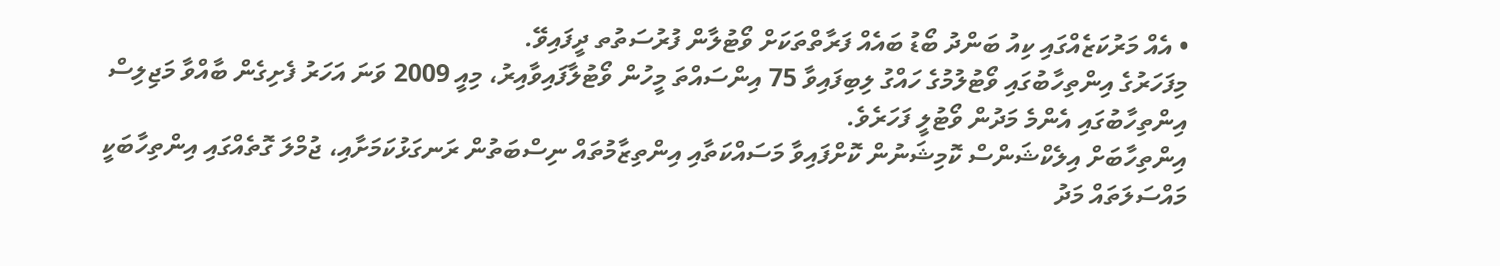• އެއް މަރުކަޒެއްގައި ކިއު ބަންދު ބޯޑު ބައެއް ފަރާތްތަކަށް ވޯޓުލާން ފުރުސަތުތ ދީފައިވޭ.
މިފަހަރުގެ އިންތިހާބުގައި ވޯޓުލުމުގެ ހައްގު ލިބިފައިވާ 75 އިންސައްތަ މީހުން ވޯޓުލާފައިވާއިރު، މިއީ 2009 ވަނަ އަހަރު ފެށިގެން ބާއްވާ މަޖިލިސް އިންތިހާބުގައި އެންމެ މަދުން ވޯޓުލީ ފަހަރެވެ.
އިންތިހާބަށް އިލެކްޝަންސް ކޮމިޝަނުން ކޮށްފައިވާ މަސައްކަތާއި އިންތިޒާމުތައް ނިސްބަތުން ރަނގަޅުކަމަށާއި، ޖުމްލަ ގޮތެއްގައި އިންތިހާބަކީ މައްސަލަތައް މަދު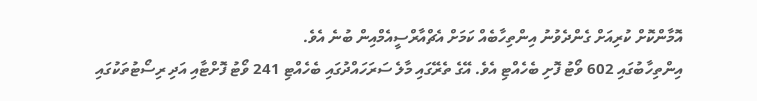އޮމާންކޮށް ކުރިއަށް ގެންދެވުނު އިންތިހާބެއް ކަމަށް އެޗްއާރްސީއެމްއިން ބުނެ އެވެ.
އިންތިހާބުގައި 602 ވޯޓު ފޮށި ބެހެއްޓި އެވެ. އޭގެ ތެރޭގައި މާލެ ސަރަހައްދުގައި ބެހެއްޓި 241 ވޯޓު ފޮށްޓާއި އަދި ރިސޯޓުތަކުގައި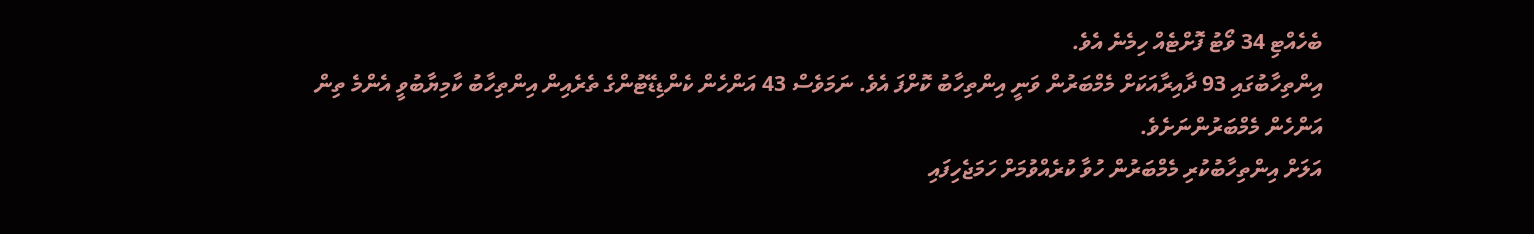ބެހެއްޓި 34 ވޯޓު ފޮށްޓެއް ހިމެނެ އެވެ.
އިންތިހާބުގައި 93 ދާއިރާއަކަށް މެމްބަރުން ވަނީ އިންތިހާބު ކޮށްފަ އެވެ. ނަމަވެސް 43 އަންހެން ކެންޑިޑޭޓުންގެ ތެރެއިން އިންތިހާބު ކާމިޔާބުވީ އެންމެ ތިން އަންހެން މެމްބަރުންނަށެވެ.
އަލަށް އިންތިހާބުކުރި މެމްބަރުން ހުވާ ކުރެއްވުމަށް ހަމަޖެހިފައި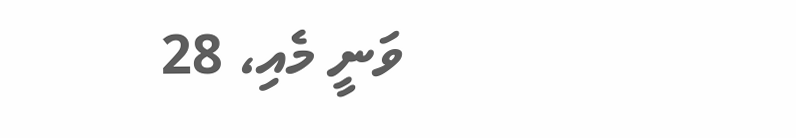ވަނީ މެއި، 28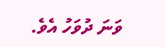ވަނަ ދުވަހު އެވެ.